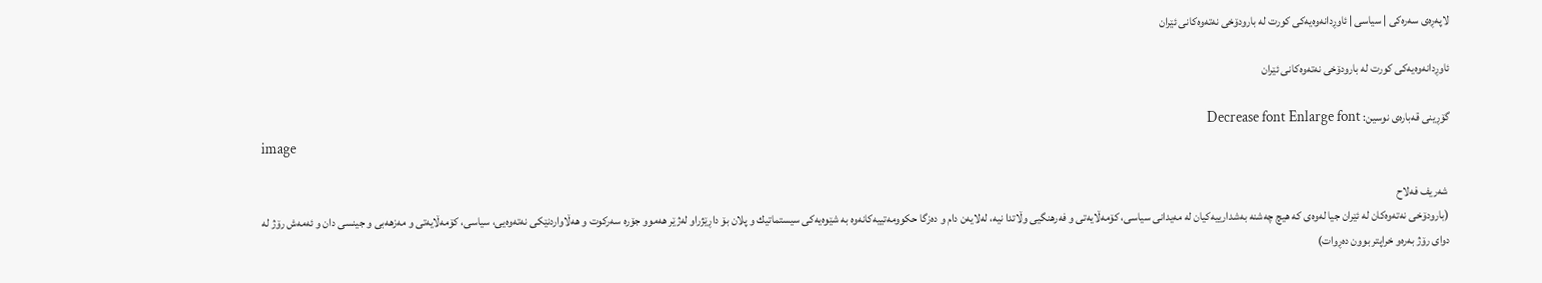لاپه‌ڕه‌ی سه‌ره‌کی | سیاسی | ئاوڕدانه‌وه‌یه‌كی‌ كورت له‌ بارودۆخی‌ نه‌ته‌وه‌كانی‌ ئێران

ئاوڕدانه‌وه‌یه‌كی‌ كورت له‌ بارودۆخی‌ نه‌ته‌وه‌كانی‌ ئێران

گۆڕینی قه‌باره‌ی نوسین: Decrease font Enlarge font
image

 شه‌ریف فه‌لاح
 (بارودۆخی‌ نه‌ته‌وه‌كان له‌ ئێران جیا له‌وه‌ی‌ كه‌ هیچ چه‌شنه‌ به‌شدارییه‌كیان له‌ مه‌یدانی‌ سیاسی‌، كۆمه‌ڵایه‌تی‌ و فه‌رهنگیی‌ وڵاتدا نیه‌، له‌لایه‌ن دام و ده‌زگا حكوومه‌تییه‌كانه‌وه‌ به‌ شێوه‌یه‌كی‌ سیستماتیك و پلان بۆ داڕێژراو له‌ژێر هه‌موو جۆره‌ سه‌ركوت و هه‌ڵاواردنێكی‌ نه‌ته‌وه‌یی‌، سیاسی‌، كۆمه‌ڵایه‌تی‌ و مه‌زهه‌بی‌ و جینسی‌ دان و ئه‌مه‌ش رۆژ له‌ دوای‌ رۆژ به‌ره‌و خراپتر بوون ده‌ڕوات)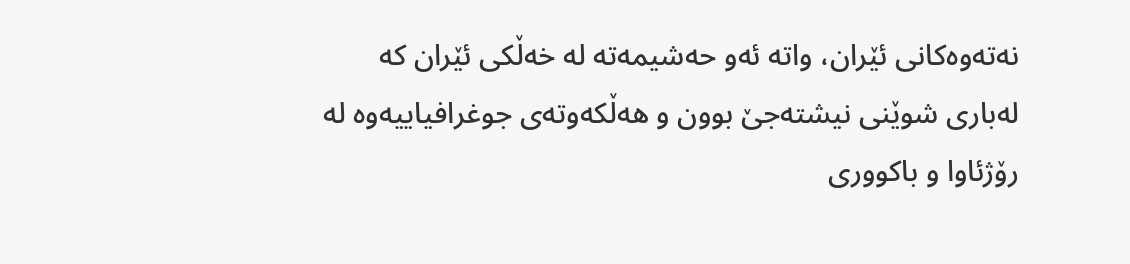نه‌ته‌وه‌كانی‌ ئێران، واته‌ ئه‌و حه‌شیمه‌ته‌ له‌ خه‌ڵكی‌ ئێران كه‌ له‌باری‌ شوێنی‌ نیشته‌جێ بوون و هه‌ڵكه‌وته‌ی‌ جوغرافیاییه‌وه‌ له‌ رۆژئاوا و باكووری‌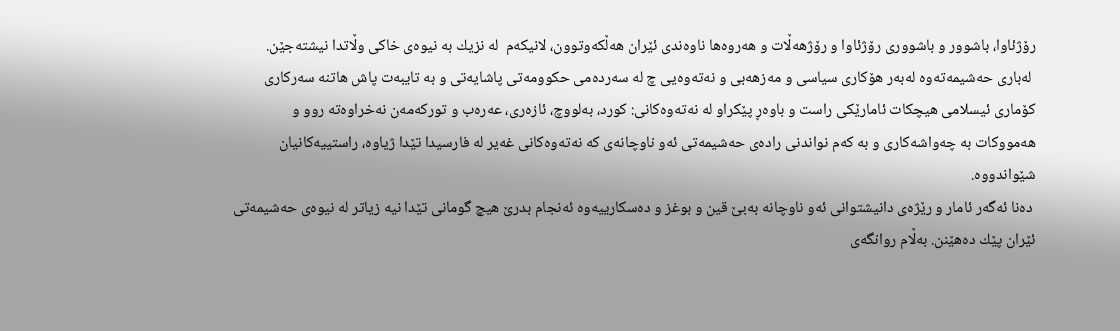رۆژئاوا، باشوور و باشووری‌ رۆژئاوا و رۆژهه‌ڵات و هه‌روه‌ها ناوه‌ندی‌ ئێران هه‌ڵكه‌وتوون، لانیكه‌م  له‌ نزیك به‌ نیوه‌ی‌ خاكی‌ وڵاتدا نیشته‌جێن.
 له‌باری‌ حه‌شیمه‌ته‌وه‌ له‌به‌ر هۆكاری‌ سیاسی‌ و مه‌زهه‌بی‌ و نه‌ته‌وه‌یی‌ چ له‌ سه‌رده‌می‌ حكوومه‌تی‌ پاشایه‌تی‌ و به‌ تایبه‌ت پاش هاتنه‌ سه‌ركاری‌ كۆماری‌ ئیسلامی‌ هیچكات ئامارێكی‌ راست و باوه‌ڕ پێكراو له‌ نه‌ته‌وه‌كانی‌: كورد، به‌لووچ، ئازه‌ری‌، عه‌ره‌ب و توركه‌مه‌ن نه‌خراوه‌ته‌ روو و هه‌مووكات به‌ چه‌واشه‌كاری‌ و به‌ كه‌م نواندنی‌ راده‌ی‌ حه‌شیمه‌تی‌ ئه‌و ناوچانه‌ی‌ كه‌ نه‌ته‌وه‌كانی‌ غه‌یر له‌ فارسیدا تێدا ژیاوه‌، راستییه‌كانیان شێواندووه‌.
 ده‌نا ئه‌گه‌ر ئامار و رێژه‌ی‌ دانیشتوانی‌ ئه‌و ناوچانه‌ به‌بێ‌ قین و بوغز و ده‌سكارییه‌وه‌ ئه‌نجام بدرێ‌ هیچ گومانی‌ تێدا نیه‌ زیاتر له‌ نیوه‌ی‌ حه‌شیمه‌تی‌ ئێران پێك ده‌هێنن. به‌ڵام روانگه‌ی‌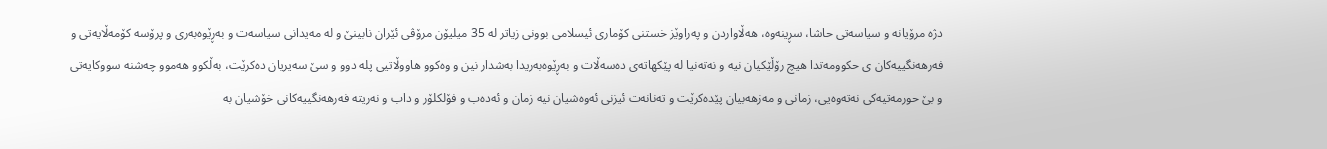دژه‌ مرۆیانه‌ و سیاسه‌تی‌ حاشا، سڕینه‌وه‌، هه‌ڵاواردن و په‌راوێز خستنی‌ كۆماری‌ ئیسلامی‌ بوونی‌ زیاتر له‌ 35 میلیۆن مرۆڤی‌ ئێران نابینێ‌ و له‌ مه‌یدانی‌ سیاسه‌ت و به‌ڕێوه‌به‌ری‌ و پرۆسه‌ كۆمه‌ڵایه‌تی‌ و فه‌رهه‌نگییه‌كان ی‌ حكوومه‌تدا هیچ رۆڵێكیان نیه‌ و نه‌ته‌نیا له‌ پێكهاته‌ی‌ ده‌سه‌ڵات و به‌ڕێوه‌به‌ریدا به‌شدار نین و وه‌كوو هاووڵاتیی‌ پله‌ دوو و سێ‌ سه‌یریان ده‌كرێت، به‌ڵكوو هه‌موو چه‌شنه‌ سووكایه‌تی‌ و بێ‌ حورمه‌تیه‌كی‌ نه‌ته‌وه‌یی‌، زمانی‌ و مه‌زهه‌بیان پێده‌كرێت و ته‌نانه‌ت ئیزنی‌ ئه‌وه‌شیان نیه‌ زمان و ئه‌ده‌ب و فۆلكلۆر و داب و نه‌ریته‌ فه‌رهه‌نگییه‌كانی‌ خۆشیان به‌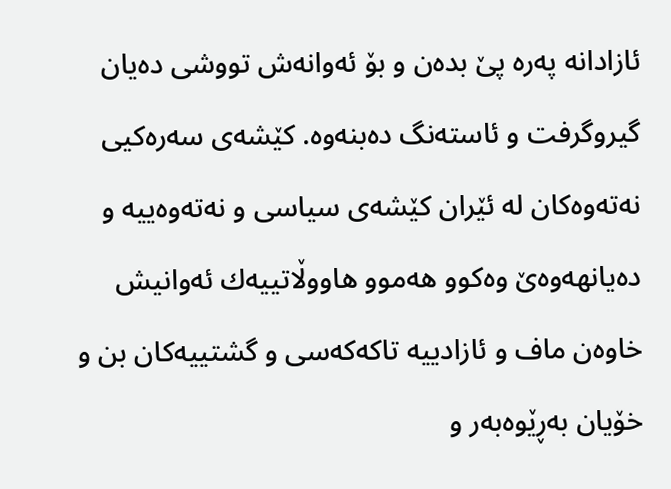ئازادانه‌ په‌ره‌ پێ‌ بده‌ن و بۆ ئه‌وانه‌ش تووشی‌ ده‌یان گیروگرفت و ئاسته‌نگ ده‌بنه‌وه‌. كێشه‌ی‌ سه‌ره‌كیی‌ نه‌ته‌وه‌كان له‌ ئێران كێشه‌ی‌ سیاسی‌ و نه‌ته‌وه‌ییه‌ و ده‌یانهه‌وه‌ێ‌ وه‌كوو هه‌موو هاووڵاتییه‌ك ئه‌وانیش خاوه‌ن ماف و ئازادییه‌ تاكه‌كه‌سی‌ و گشتییه‌كان بن و خۆیان به‌ڕێوه‌به‌ر و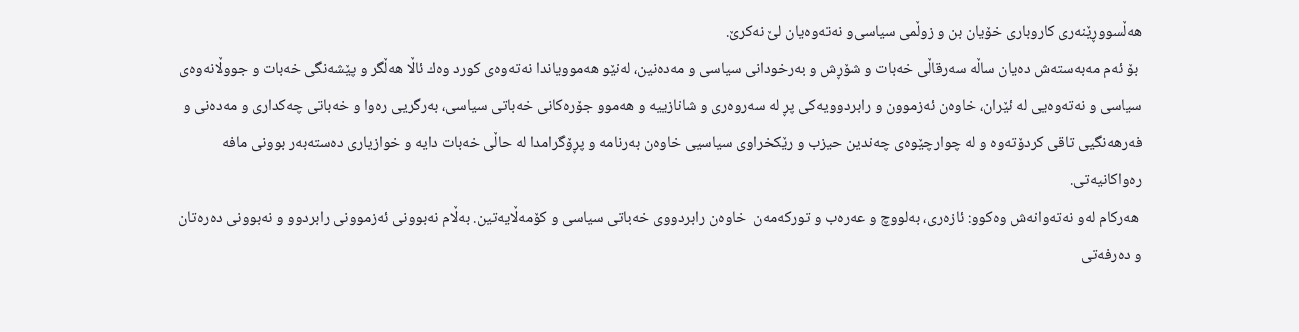هه‌ڵسووڕێنه‌ری‌ كاروباری‌ خۆیان بن و زوڵمی‌ سیاسی‌و نه‌ته‌وه‌یان لێ‌ نه‌كرێ‌.
 بۆ ئه‌م مه‌به‌سته‌ش ده‌یان ساڵه‌ سه‌رقاڵی‌ خه‌بات و شۆڕش و به‌رخودانی‌ سیاسی‌ و مه‌ده‌نین، له‌نێو هه‌موویاندا نه‌ته‌وه‌ی‌ كورد وه‌ك ئاڵا هه‌ڵگر و پێشه‌نگی‌ خه‌بات و جووڵانه‌وه‌ی‌ سیاسی‌ و نه‌ته‌وه‌یی‌ له‌ ئێران، خاوه‌ن ئه‌زموون و رابردوویه‌كی‌ پڕ له‌ سه‌روه‌ری‌ و شانازییه‌ و هه‌موو جۆره‌كانی‌ خه‌باتی‌ سیاسی‌، به‌رگریی‌ ره‌وا و خه‌باتی‌ چه‌كداری‌ و مه‌ده‌نی‌ و فه‌رهه‌نگیی‌ تاقی‌ كردۆته‌وه‌ و له‌ چوارچێوه‌ی‌ چه‌ندین حیزب و رێكخراوی‌ سیاسیی‌ خاوه‌ن به‌رنامه‌ و پڕۆگرامدا له‌ حاڵی‌ خه‌بات دایه‌ و خوازیاری‌ ده‌سته‌به‌ر بوونی‌ مافه‌ ره‌واكانیه‌تی‌.
 هه‌ركام له‌و نه‌ته‌وانه‌ش وه‌كوو: ئازه‌ری‌، به‌لووچ و عه‌ره‌ب و توركه‌مه‌ن  خاوه‌ن رابردووی‌ خه‌باتی‌ سیاسی‌ و كۆمه‌ڵایه‌تین. به‌ڵام نه‌بوونی‌ ئه‌زموونی‌ رابردوو و نه‌بوونی‌ ده‌ره‌تان و ده‌رفه‌تی‌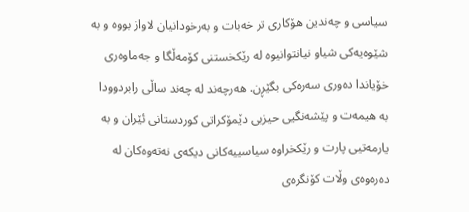سیاسی‌ و چه‌ندین هۆكاری‌ تر خه‌بات و به‌رخودانیان لاواز بووه‌ و به‌ شێوه‌یه‌كی‌ شیاو نیانتوانیوه‌ له‌ رێكخستنی‌ كۆمه‌ڵگا و جه‌ماوه‌ری‌ خۆیاندا ده‌وری‌ سه‌ره‌كی‌ بگێڕن. هه‌رچه‌ند له‌ چه‌ند ساڵی‌ رابردوودا به‌ هیمه‌ت و پێشه‌نگیی‌ حیزبی‌ دێمۆكراتی‌ كوردستانی‌ ئێران و به‌ یارمه‌تیی‌ پارت و رێكخراوه‌ سیاسییه‌كانی‌ دیكه‌ی‌ نه‌ته‌وه‌كان له‌ ده‌ره‌وه‌ی‌ وڵات كۆنگره‌ی‌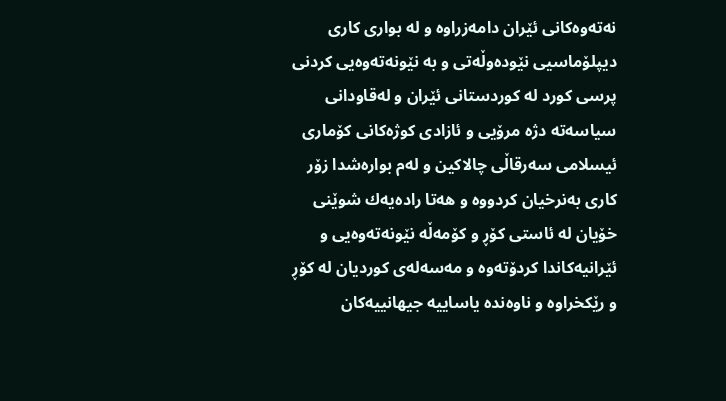نه‌ته‌وه‌كانی‌ ئێران دامه‌زراوه‌ و له‌ بواری‌ كاری‌ دیپلۆماسیی‌ نێوده‌وڵه‌تی‌ و به‌ نێونه‌ته‌وه‌یی‌ كردنی‌ پرسی‌ كورد له‌ كوردستانی‌ ئێران و له‌قاودانی‌ سیاسه‌ته‌ دژه‌ مرۆیی‌ و ئازادی‌ كوژه‌كانی‌ كۆماری‌ ئیسلامی‌ سه‌رقاڵی‌ چالاكین و له‌م بواره‌شدا زۆر كاری‌ به‌نرخیان كردووه‌ و هه‌تا راده‌یه‌ك شوێنی‌ خۆیان له‌ ئاستی‌ كۆڕ و كۆمه‌ڵه‌ نێونه‌ته‌وه‌یی‌ و ئێرانیه‌كاندا كردۆته‌وه‌ و مه‌سه‌له‌ی‌ كوردیان له‌ كۆڕ و رێكخراوه‌ و ناوه‌نده‌ یاساییه‌ جیهانییه‌كان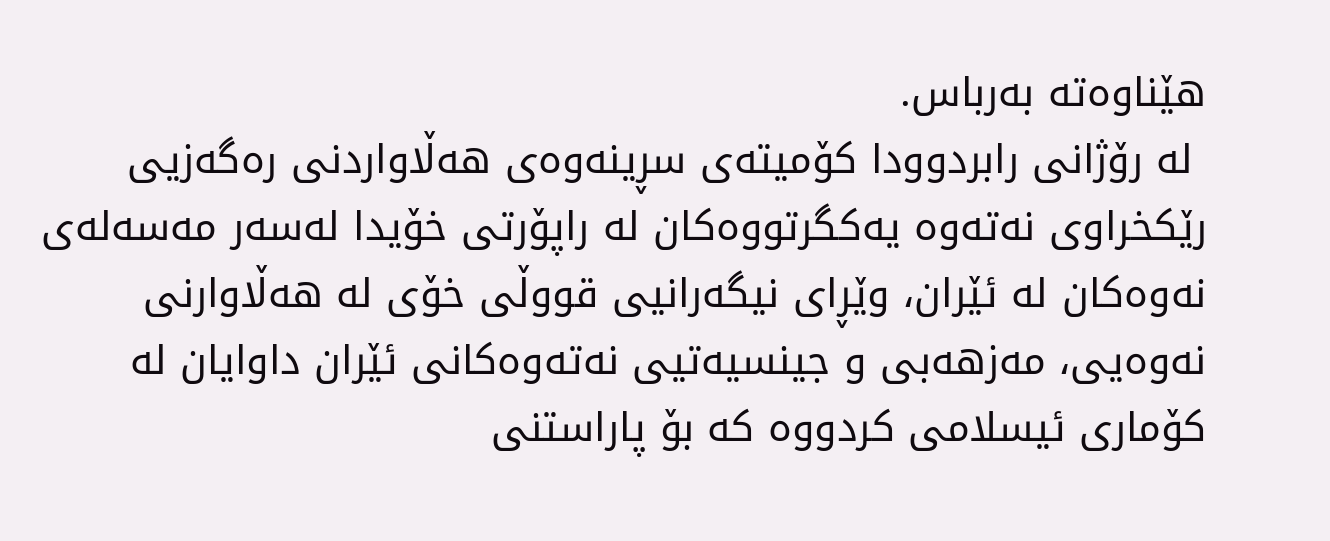هێناوه‌ته‌ به‌رباس.
 له‌ رۆژانی‌ رابردوودا كۆمیته‌ی‌ سڕینه‌وه‌ی‌ هه‌ڵاواردنی‌ ره‌گه‌زیی‌ رێكخراوی‌ نه‌ته‌وه‌ یه‌كگرتووه‌كان له‌ راپۆرتی‌ خۆیدا له‌سه‌ر مه‌سه‌له‌ی‌ نه‌وه‌كان له‌ ئێران، وێڕای‌ نیگه‌رانیی‌ قووڵی‌ خۆی‌ له‌ هه‌ڵاوارنی‌ نه‌وه‌یی‌، مه‌زهه‌بی‌ و جینسیه‌تیی‌ نه‌ته‌وه‌كانی‌ ئێران داوایان له‌ كۆماری‌ ئیسلامی‌ كردووه‌ كه‌ بۆ پاراستنی‌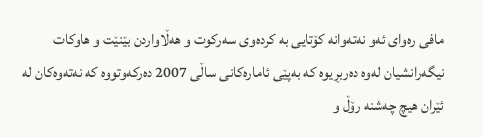مافی‌ ره‌وای‌ ئه‌و نه‌ته‌وانه‌ كۆتایی‌ به‌ كرده‌وی‌ سه‌ركوت و هه‌ڵاواردن بێنێت و هاوكات نیگه‌رانشیان له‌وه‌ ده‌ربڕیوه‌ كه‌ به‌پێی‌ ئاماره‌كانی‌ ساڵی‌ 2007 ده‌ركه‌وتووه‌ كه‌ نه‌ته‌وه‌كان له‌ ئێران هیچ چه‌شنه‌ رۆڵ و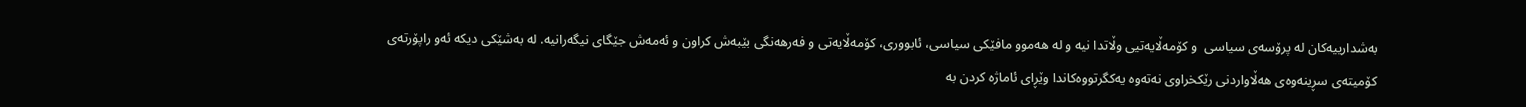به‌شدارییه‌كان له‌ پرۆسه‌ی‌ سیاسی‌  و كۆمه‌ڵایه‌تیی‌ وڵاتدا نیه‌ و له‌ هه‌موو مافێكی‌ سیاسی‌، ئابووری‌، كۆمه‌ڵایه‌تی‌ و فه‌رهه‌نگی‌ بێبه‌ش كراون و ئه‌مه‌ش جێگای‌ نیگه‌رانیه‌. له‌ به‌شێكی‌ دیكه‌ ئه‌و راپۆرته‌ی‌ كۆمیته‌ی‌ سڕینه‌وه‌ی‌ هه‌ڵاواردنی‌ رێكخراوی‌ نه‌ته‌وه‌ یه‌كگرتووه‌كاندا وێڕای‌ ئاماژه‌ كردن به‌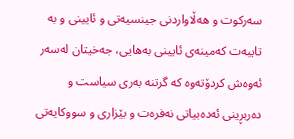سه‌ركوت و هه‌ڵاواردنی‌ جینسیه‌تی‌ و ئایینی‌ و به‌ تایبه‌ت كه‌مینه‌ی‌ ئایینی‌ به‌هایی‌، جه‌خیتان له‌سه‌ر ئه‌وه‌ش كردۆته‌وه‌ كه‌ گرتنه‌ به‌ری‌ سیاست و ده‌ربڕینی‌ ئه‌ده‌بیاتی‌ نه‌فره‌ت و بێزاری‌ و سووكایه‌تی‌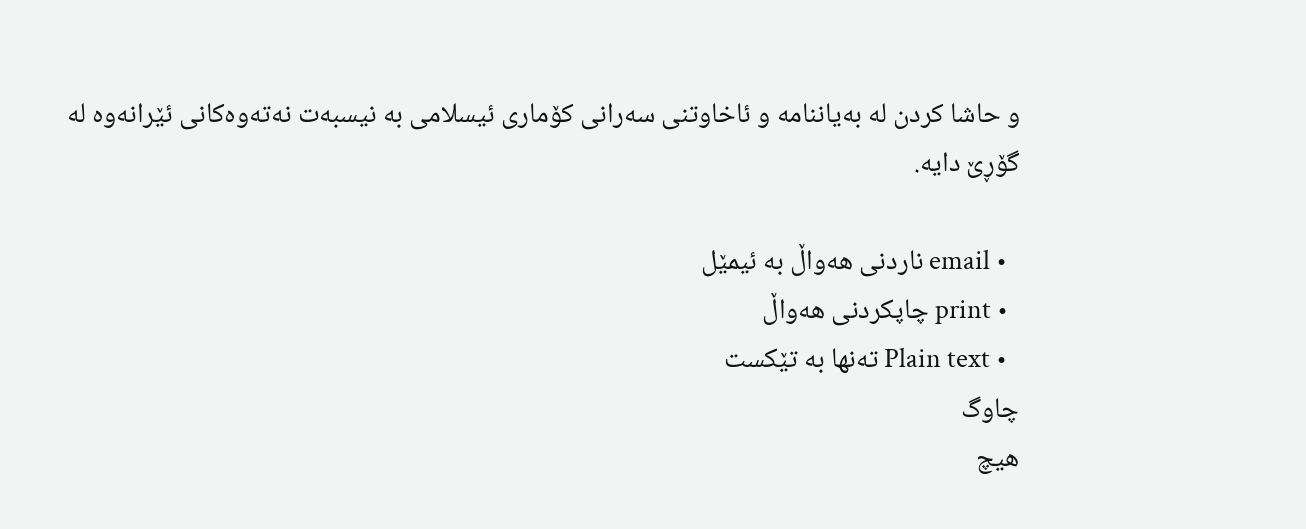و حاشا كردن له‌ به‌یاننامه‌ و ئاخاوتنی‌ سه‌رانی‌ كۆماری‌ ئیسلامی‌ به‌ نیسبه‌ت نه‌ته‌وه‌كانی‌ ئێرانه‌وه‌ له‌ گۆڕێ‌ دایه‌.

  • email ناردنی هه‌واڵ به‌ ئیمێل
  • print چاپكردنی هه‌واڵ
  • Plain text ته‌نها به تێکست
چاوگ
هیچ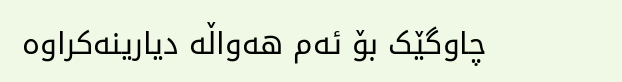چاوگێک بۆ ئه‌م هه‌واڵه دیارینه‌کراوه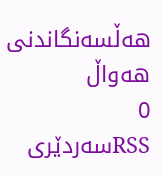هه‌ڵسه‌نگاندنی هه‌واڵ
0
RSSسه‌ردێری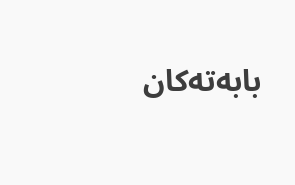بابه‌ته‌کان